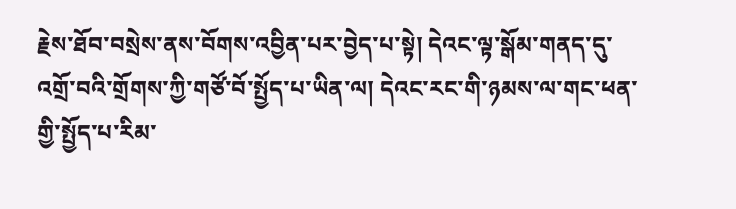རྗེས་ཐོབ་བསྲེས་ནས་བོགས་འབྱིན་པར་བྱེད་པ་སྟེ། དེའང་ལྟ་སྒོམ་གནད་དུ་འགྲོ་བའི་གྲོགས་ཀྱི་གཙོ་བོ་སྤྱོད་པ་ཡིན་ལ། དེའང་རང་གི་ཉམས་ལ་གང་ཕན་གྱི་སྤྱོད་པ་རིམ་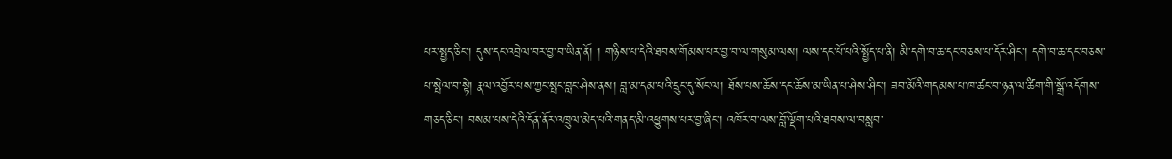པར་སྤྱད་ཅིང་། དུས་དང་འབྲེལ་བར་བྱ་བ་ཡིན་ནོ། ། གཉིས་པ་དེའི་ཐབས་གོམས་པར་བྱ་བ་ལ་གསུམ་ལས། ལས་དང་པོ་པའི་སྤྱོད་པ་ནི། མི་དགེ་བ་ཆ་དང་བཅས་པ་དོར་ཤིང་། དགེ་བ་ཆ་དང་བཅས་པ་སྤེལ་བ་སྟེ། རྣལ་འབྱོར་པས་ཀྱང་སྤང་བླང་ཤེས་ནས། བླ་མ་དམ་པའི་དྲུང་དུ་སོང་ལ། ཐོས་པས་ཆོས་དང་ཆོས་མ་ཡིན་པ་ཤེས་ཤིང་། ཟབ་མོའི་གདམས་པ་ཁ་ཚང་བ་ཉན་ལ་ཚིག་གི་སྒྲོ་འདོགས་གཅད་ཅིང་། བསམ་པས་དེའི་དོན་ནོར་འཁྲུལ་མེད་པའི་གནད་མི་འཕྱུགས་པར་བྱ་ཞིང་། འཁོར་བ་ལས་བློ་ལྡོག་པའི་ཐབས་ལ་བསླབ་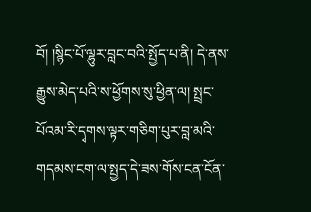བོ། །སྙིང་པོ་ལྷུར་བླང་བའི་སྤྱོད་པ་ནི། དེ་ནས་རྒྱུས་མེད་པའི་ས་ཕྱོགས་སུ་ཕྱིན་ལ། སྤྲང་པོའམ་རི་དྭགས་ལྟར་གཅིག་པུར་བླ་མའི་གདམས་ངག་ལ་སྤྱད་དེ་ཟས་གོས་ངན་ངོན་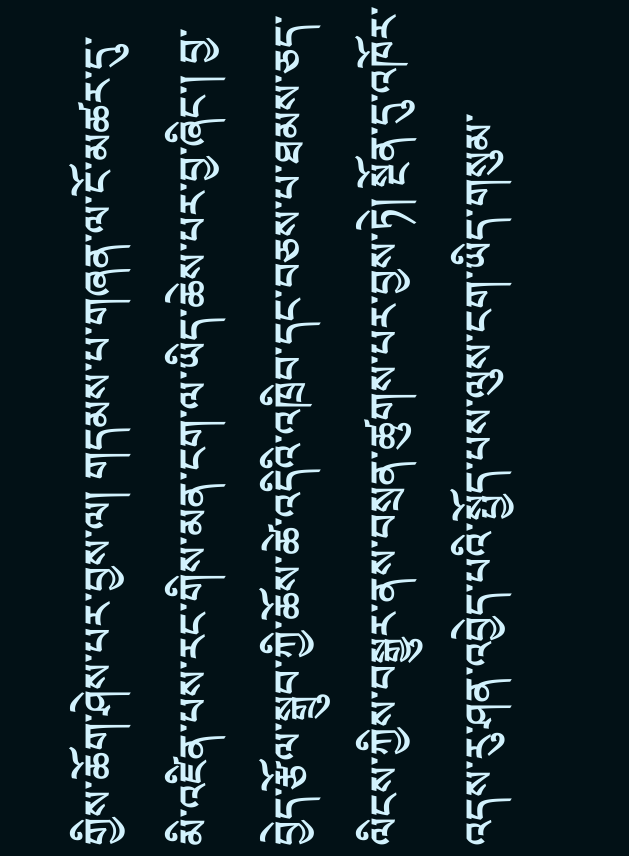གྱིས་ཆོག་ཤེས་པར་བྱས་ལ། གདམས་པ་གཞན་ལ་ངོ་མཚར་དུ་མི་འཛིན་པས་རང་གིས་མན་ངག་ལ་ཡིད་ཆེས་པར་བྱ་ཞིང་། བྱ་བྱེད་རྩོལ་སྒྲུབ་ཀྱི་ཆོས་ཚེ་འདིའི་འཁྲིབ་དང་བཅས་པ་ཐམས་ཅད་ལིངས་ཀྱིས་བསྒྱུར་ནས་བསྲན་ཚུགས་པར་བྱས་ཏེ། སྔོན་དུ་འཁོར་འདས་རུ་ཤན་འབྱེད་པའི་སྤྱོད་པས་ལུས་ངག་ཡིད་གསུམ་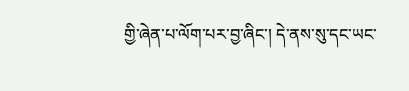གྱི་ཞེན་པ་ལོག་པར་བྱ་ཞིང་། དེ་ནས་སུ་དང་ཡང་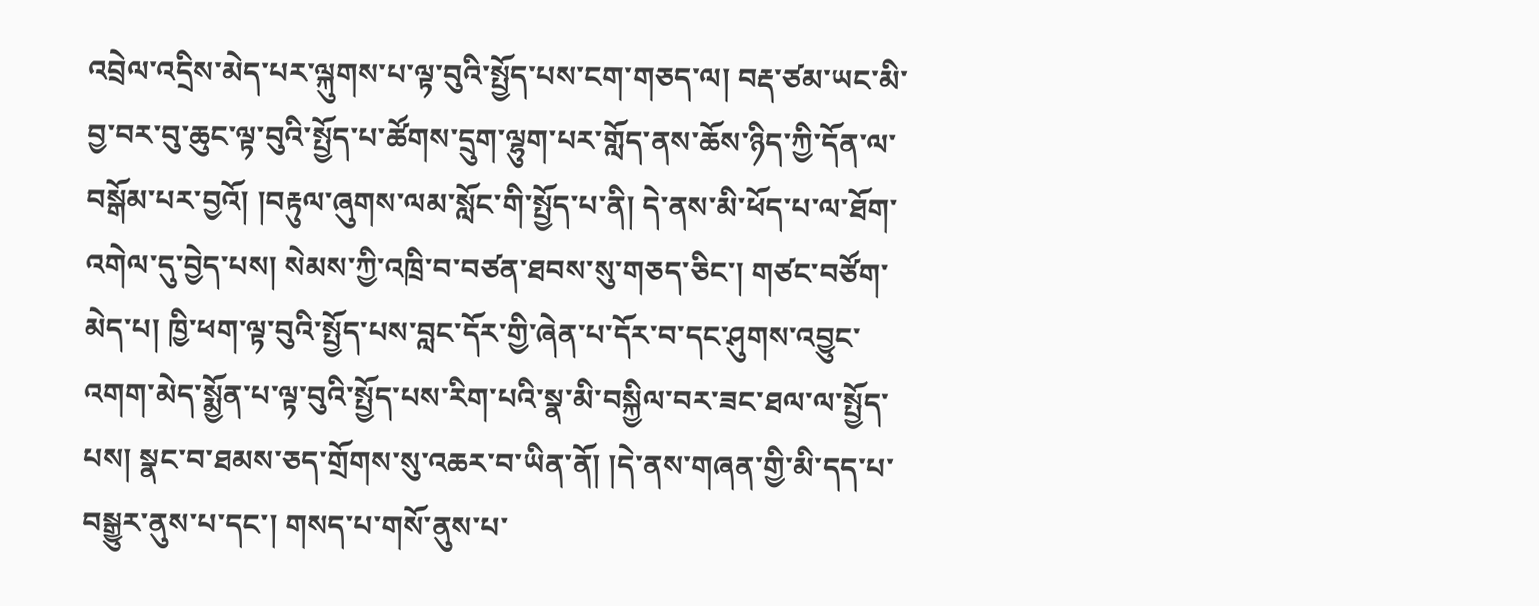འབྲེལ་འདྲིས་མེད་པར་ལྐུགས་པ་ལྟ་བུའི་སྤྱོད་པས་ངག་གཅད་ལ། བརྡ་ཙམ་ཡང་མི་བྱ་བར་བུ་ཆུང་ལྟ་བུའི་སྤྱོད་པ་ཚོགས་དྲུག་ལྷུག་པར་གློད་ནས་ཆོས་ཉིད་ཀྱི་དོན་ལ་བསྒོམ་པར་བྱའོ། །བརྟུལ་ཞུགས་ལམ་སློང་གི་སྤྱོད་པ་ནི། དེ་ནས་མི་ཕོད་པ་ལ་ཐོག་འགེལ་དུ་བྱེད་པས། སེམས་ཀྱི་འཁྲི་བ་བཙན་ཐབས་སུ་གཅད་ཅིང་། གཙང་བཙོག་མེད་པ། ཁྱི་ཕག་ལྟ་བུའི་སྤྱོད་པས་བླང་དོར་གྱི་ཞེན་པ་དོར་བ་དང་ཤུགས་འབྱུང་འགག་མེད་སྨྱོན་པ་ལྟ་བུའི་སྤྱོད་པས་རིག་པའི་སྣ་མི་བསྐྱིལ་བར་ཟང་ཐལ་ལ་སྤྱོད་པས། སྣང་བ་ཐམས་ཅད་གྲོགས་སུ་འཆར་བ་ཡིན་ནོ། །དེ་ནས་གཞན་གྱི་མི་དད་པ་བསྒྱུར་ནུས་པ་དང་། གསད་པ་གསོ་ནུས་པ་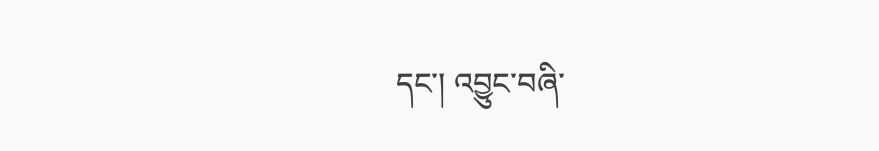དང་། འབྱུང་བཞི་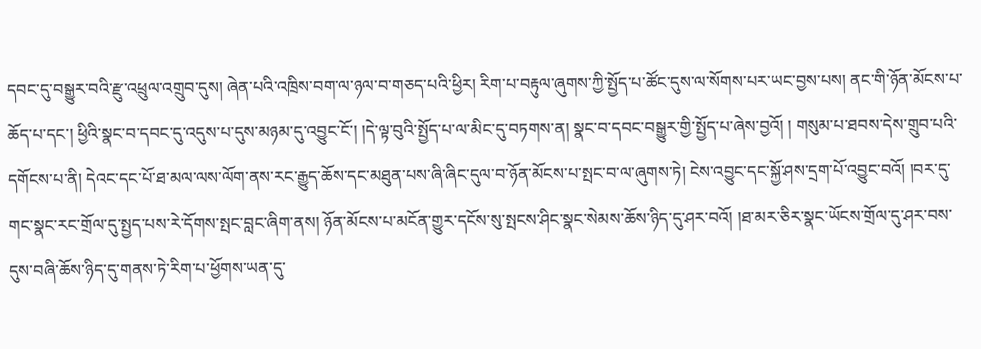དབང་དུ་བསྒྱུར་བའི་རྫུ་འཕྲུལ་འགྲུབ་དུས། ཞེན་པའི་འཁྲིས་བག་ལ་ཉལ་བ་གཅད་པའི་ཕྱིར། རིག་པ་བརྟུལ་ཞུགས་ཀྱི་སྤྱོད་པ་ཚོང་དུས་ལ་སོགས་པར་ཡང་བྱས་པས། ནང་གི་ཉོན་མོངས་པ་ཆོད་པ་དང་། ཕྱིའི་སྣང་བ་དབང་དུ་འདུས་པ་དུས་མཉམ་དུ་འབྱུང་ངོ་། །དེ་ལྟ་བུའི་སྤྱོད་པ་ལ་མིང་དུ་བཏགས་ན། སྣང་བ་དབང་བསྒྱུར་གྱི་སྤྱོད་པ་ཞེས་བྱའོ། ། གསུམ་པ་ཐབས་དེས་གྲུབ་པའི་དགོངས་པ་ནི། དེའང་དང་པོ་ཐ་མལ་ལས་ལོག་ནས་རང་རྒྱུད་ཆོས་དང་མཐུན་པས་ཞི་ཞིང་དུལ་བ་ཉོན་མོངས་པ་སྤང་བ་ལ་ཞུགས་ཏེ། ངེས་འབྱུང་དང་སྐྱོ་ཤས་དྲག་པོ་འབྱུང་བའོ། །བར་དུ་གང་སྣང་རང་གྲོལ་དུ་སྤྱད་པས་རེ་དོགས་སྤང་བླང་ཞིག་ནས། ཉོན་མོངས་པ་མངོན་གྱུར་དངོས་སུ་སྤངས་ཤིང་སྣང་སེམས་ཆོས་ཉིད་དུ་ཤར་བའོ། །ཐ་མར་ཅིར་སྣང་ཡོངས་གྲོལ་དུ་ཤར་བས་དུས་བཞི་ཆོས་ཉིད་དུ་གནས་ཏེ་རིག་པ་ཕྱོགས་ཡན་དུ་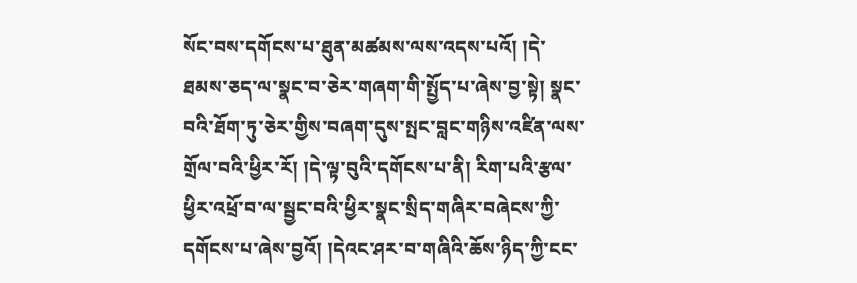སོང་བས་དགོངས་པ་ཐུན་མཚམས་ལས་འདས་པའོ། །དེ་ཐམས་ཅད་ལ་སྣང་བ་ཅེར་གཞག་གི་སྤྱོད་པ་ཞེས་བྱ་སྟེ། སྣང་བའི་ཐོག་ཏུ་ཅེར་གྱིས་བཞག་དུས་སྤང་བླང་གཉིས་འཛིན་ལས་གྲོལ་བའི་ཕྱིར་རོ། །དེ་ལྟ་བུའི་དགོངས་པ་ནི། རིག་པའི་རྩལ་ཕྱིར་འཕྲོ་བ་ལ་སྦྱང་བའི་ཕྱིར་སྣང་སྲིད་གཞིར་བཞེངས་ཀྱི་དགོངས་པ་ཞེས་བྱའོ། །དེའང་ཤར་བ་གཞིའི་ཆོས་ཉིད་ཀྱི་ངང་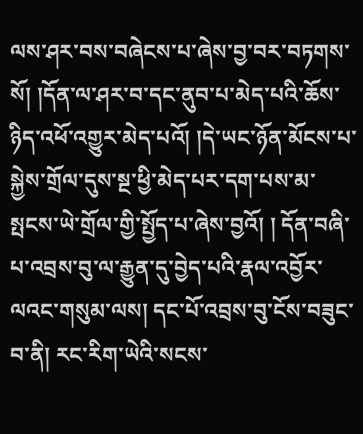ལས་ཤར་བས་བཞེངས་པ་ཞེས་བྱ་བར་བཏགས་སོ། །དོན་ལ་ཤར་བ་དང་ནུབ་པ་མེད་པའི་ཆོས་ཉིད་འཕོ་འགྱུར་མེད་པའོ། །དེ་ཡང་ཉོན་མོངས་པ་སྐྱེས་གྲོལ་དུས་སྔ་ཕྱི་མེད་པར་དག་པས་མ་སྤངས་ཡེ་གྲོལ་གྱི་སྤྱོད་པ་ཞེས་བྱའོ། ། དོན་བཞི་པ་འབྲས་བུ་ལ་རྒྱུན་དུ་བྱེད་པའི་རྣལ་འབྱོར་ལའང་གསུམ་ལས། དང་པོ་འབྲས་བུ་ངོས་བཟུང་བ་ནི། རང་རིག་ཡེའི་སངས་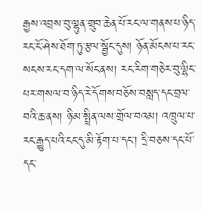རྒྱས་འབྲས་བུ་ལྷུན་གྲུབ་ཆེན་པོ་རང་ལ་གནས་པ་ཉིད་རང་ངོ་ཤེས་ཐོག་ཏུ་རྩལ་སྦྱོང་དུས། ཉོན་མོངས་པ་རང་སངས་རང་དག་ལ་སོང་ནས། རང་རིག་གཅེར་བུ་ལྷིང་པར་གསལ་བ་ཉིད་རེ་དོགས་བཅོས་བསླད་དང་བྲལ་བའི་ཆ་ནས། ཉི་མ་སྤྲིན་ལས་གྲོལ་བའམ། འཁྲུལ་པ་རང་རྒྱུད་པའི་ངང་དུ་མི་རྟོག་པ་དང་། དྲི་བཅས་དང་པོ་དང་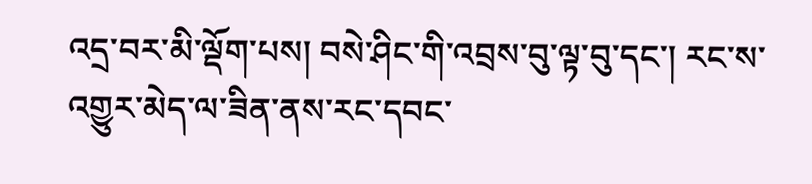འདྲ་བར་མི་ལྡོག་པས། བསེ་ཤིང་གི་འབྲས་བུ་ལྟ་བུ་དང་། རང་ས་འགྱུར་མེད་ལ་ཟིན་ནས་རང་དབང་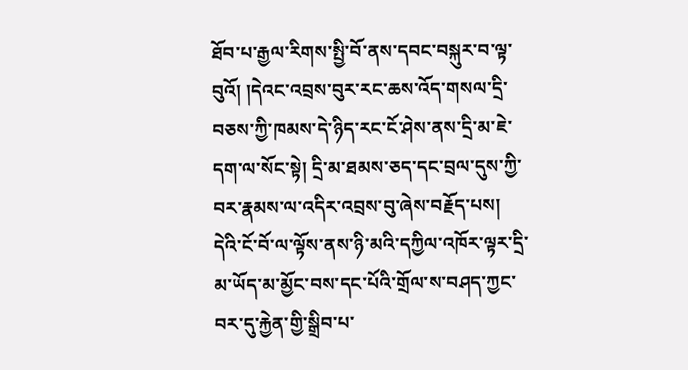ཐོབ་པ་རྒྱལ་རིགས་སྤྱི་བོ་ནས་དབང་བསྐུར་བ་ལྟ་བུའོ། །དེའང་འབྲས་བུར་རང་ཆས་འོད་གསལ་དྲི་བཅས་ཀྱི་ཁམས་དེ་ཉིད་རང་ངོ་ཤེས་ནས་དྲི་མ་ཇེ་དག་ལ་སོང་སྟེ། དྲི་མ་ཐམས་ཅད་དང་བྲལ་དུས་ཀྱི་བར་རྣམས་ལ་འདིར་འབྲས་བུ་ཞེས་བརྗོད་པས། དེའི་ངོ་བོ་ལ་ལྟོས་ནས་ཉི་མའི་དཀྱིལ་འཁོར་ལྟར་དྲི་མ་ཡོད་མ་མྱོང་བས་དང་པོའི་གྲོལ་ས་བཤད་ཀྱང་བར་དུ་རྐྱེན་གྱི་སྒྲིབ་པ་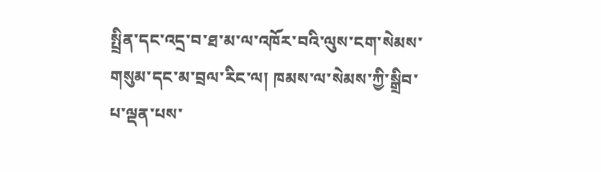སྤྲིན་དང་འདྲ་བ་ཐ་མ་ལ་འཁོར་བའི་ལུས་ངག་སེམས་གསུམ་དང་མ་བྲལ་རིང་ལ། ཁམས་ལ་སེམས་ཀྱི་སྒྲིབ་པ་ལྡན་པས་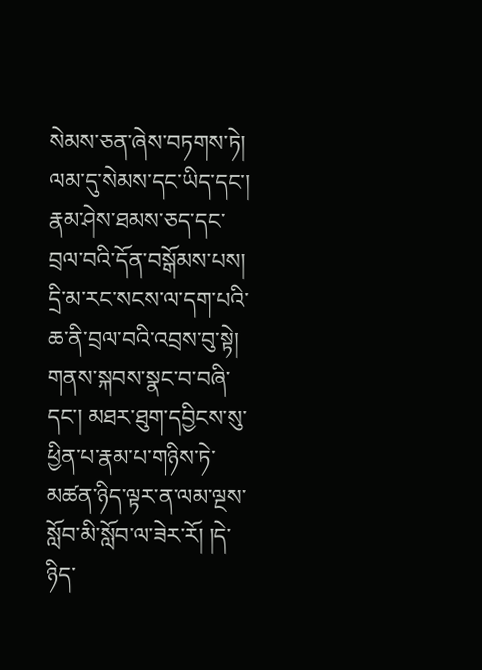སེམས་ཅན་ཞེས་བཏགས་ཏེ། ལམ་དུ་སེམས་དང་ཡིད་དང་། རྣམ་ཤེས་ཐམས་ཅད་དང་བྲལ་བའི་དོན་བསྒོམས་པས། དྲི་མ་རང་སངས་ལ་དག་པའི་ཆ་ནི་བྲལ་བའི་འབྲས་བུ་སྟེ། གནས་སྐབས་སྣང་བ་བཞི་དང་། མཐར་ཐུག་དབྱིངས་སུ་ཕྱིན་པ་རྣམ་པ་གཉིས་ཏེ་མཚན་ཉིད་ལྟར་ན་ལམ་ལྔས་སློབ་མི་སློབ་ལ་ཟེར་རོ། །དེ་ཉིད་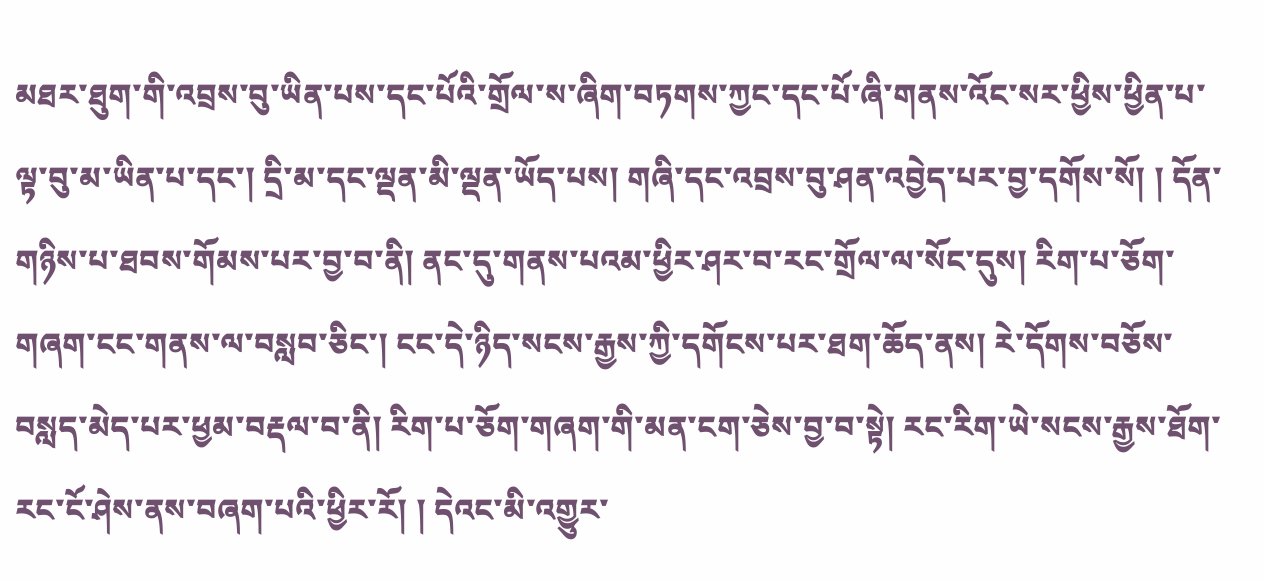མཐར་ཐུག་གི་འབྲས་བུ་ཡིན་པས་དང་པོའི་གྲོལ་ས་ཞིག་བཏགས་ཀྱང་དང་པོ་ཞི་གནས་འོང་སར་ཕྱིས་ཕྱིན་པ་ལྟ་བུ་མ་ཡིན་པ་དང་། དྲི་མ་དང་ལྡན་མི་ལྡན་ཡོད་པས། གཞི་དང་འབྲས་བུ་ཤན་འབྱེད་པར་བྱ་དགོས་སོ། ། དོན་གཉིས་པ་ཐབས་གོམས་པར་བྱ་བ་ནི། ནང་དུ་གནས་པའམ་ཕྱིར་ཤར་བ་རང་གྲོལ་ལ་སོང་དུས། རིག་པ་ཅོག་གཞག་ངང་གནས་ལ་བསླབ་ཅིང་། ངང་དེ་ཉིད་སངས་རྒྱས་ཀྱི་དགོངས་པར་ཐག་ཆོད་ནས། རེ་དོགས་བཅོས་བསླད་མེད་པར་ཕྱམ་བརྡལ་བ་ནི། རིག་པ་ཅོག་གཞག་གི་མན་ངག་ཅེས་བྱ་བ་སྟེ། རང་རིག་ཡེ་སངས་རྒྱས་ཐོག་རང་ངོ་ཤེས་ནས་བཞག་པའི་ཕྱིར་རོ། ། དེའང་མི་འགྱུར་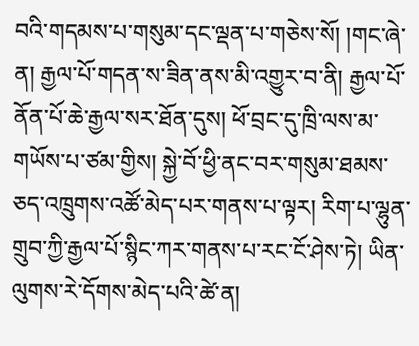བའི་གདམས་པ་གསུམ་དང་ལྡན་པ་གཅེས་སོ། །གང་ཞེ་ན། རྒྱལ་པོ་གདན་ས་ཟིན་ནས་མི་འགྱུར་བ་ནི། རྒྱལ་པོ་ནོན་པོ་ཆེ་རྒྱལ་སར་ཐོན་དུས། ཕོ་བྲང་དུ་ཁྲི་ལས་མ་གཡོས་པ་ཙམ་གྱིས། སྐྱེ་བོ་ཕྱི་ནང་བར་གསུམ་ཐམས་ཅད་འཁྲུགས་འཚོ་མེད་པར་གནས་པ་ལྟར། རིག་པ་ལྷུན་གྲུབ་ཀྱི་རྒྱལ་པོ་སྙིང་ཀར་གནས་པ་རང་ངོ་ཤེས་ཏེ། ཡིན་ལུགས་རེ་དོགས་མེད་པའི་ཚེ་ན།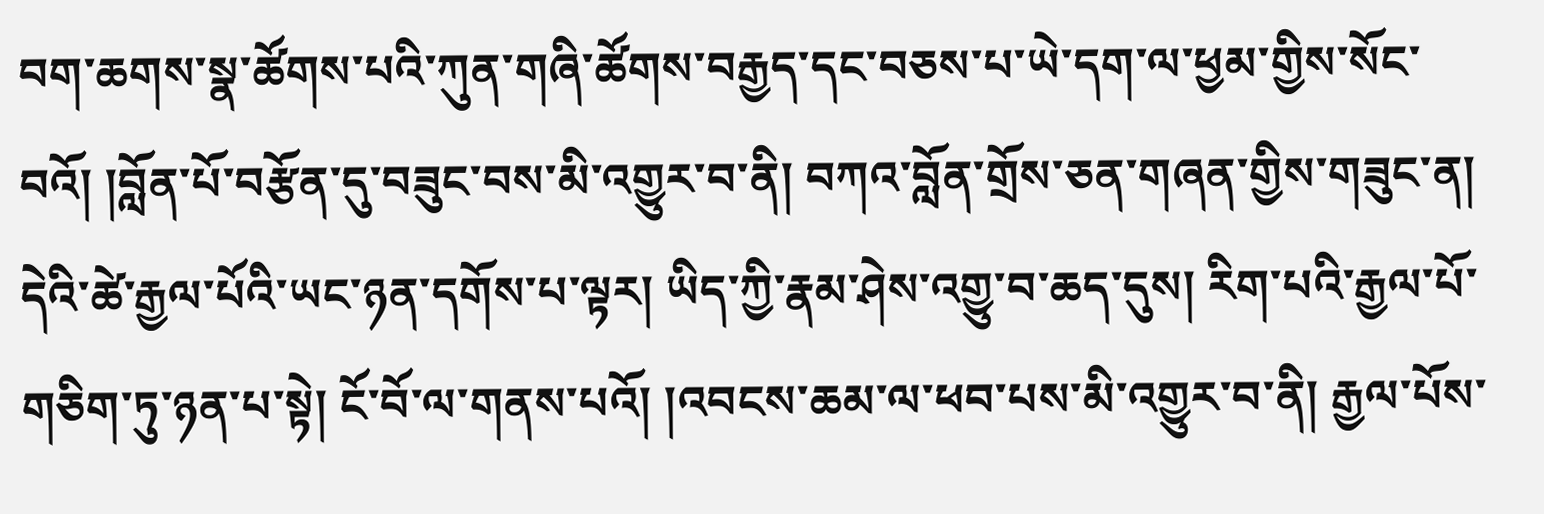བག་ཆགས་སྣ་ཚོགས་པའི་ཀུན་གཞི་ཚོགས་བརྒྱད་དང་བཅས་པ་ཡེ་དག་ལ་ཕྱམ་གྱིས་སོང་བའོ། །བློན་པོ་བརྩོན་དུ་བཟུང་བས་མི་འགྱུར་བ་ནི། བཀའ་བློན་གྲོས་ཅན་གཞན་གྱིས་གཟུང་ན། དེའི་ཚེ་རྒྱལ་པོའི་ཡང་ཉན་དགོས་པ་ལྟར། ཡིད་ཀྱི་རྣམ་ཤེས་འགྱུ་བ་ཆད་དུས། རིག་པའི་རྒྱལ་པོ་གཅིག་ཏུ་ཉན་པ་སྟེ། ངོ་བོ་ལ་གནས་པའོ། །འབངས་ཆམ་ལ་ཕབ་པས་མི་འགྱུར་བ་ནི། རྒྱལ་པོས་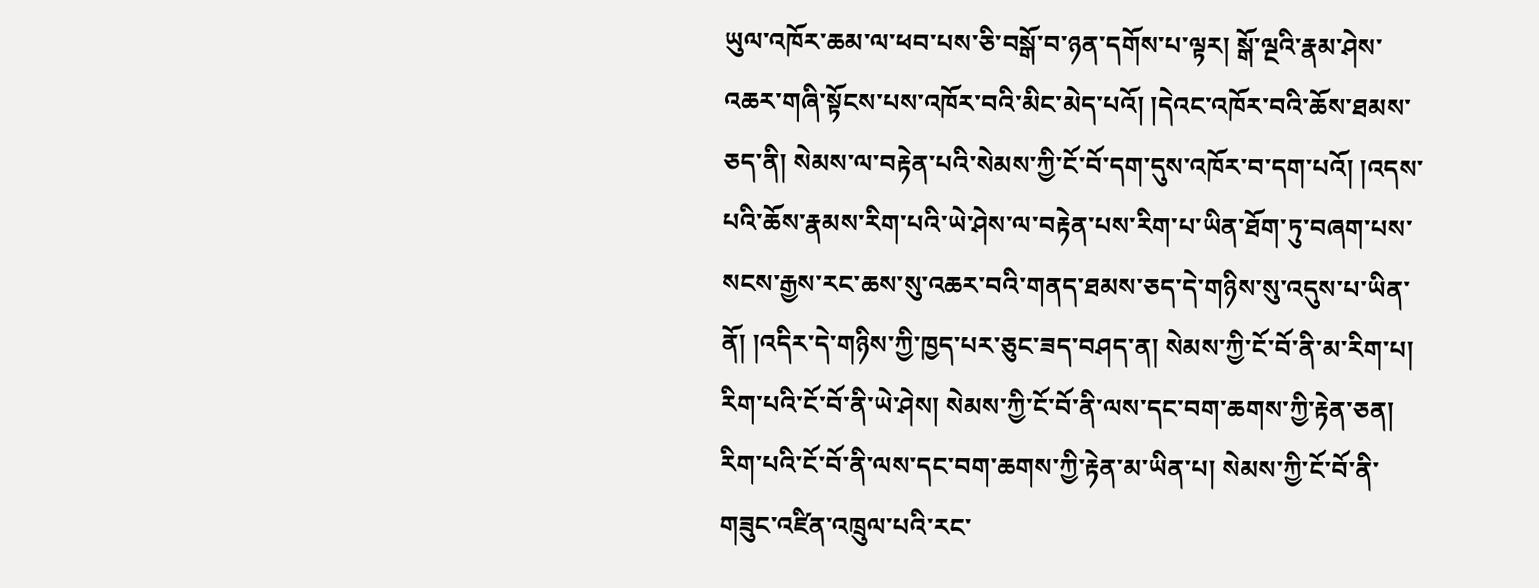ཡུལ་འཁོར་ཆམ་ལ་ཕབ་པས་ཅི་བསྒོ་བ་ཉན་དགོས་པ་ལྟར། སྒོ་ལྔའི་རྣམ་ཤེས་འཆར་གཞི་སྟོངས་པས་འཁོར་བའི་མིང་མེད་པའོ། །དེའང་འཁོར་བའི་ཆོས་ཐམས་ཅད་ནི། སེམས་ལ་བརྟེན་པའི་སེམས་ཀྱི་ངོ་བོ་དག་དུས་འཁོར་བ་དག་པའོ། །འདས་པའི་ཆོས་རྣམས་རིག་པའི་ཡེ་ཤེས་ལ་བརྟེན་པས་རིག་པ་ཡིན་ཐོག་ཏུ་བཞག་པས་སངས་རྒྱས་རང་ཆས་སུ་འཆར་བའི་གནད་ཐམས་ཅད་དེ་གཉིས་སུ་འདུས་པ་ཡིན་ནོ། །འདིར་དེ་གཉིས་ཀྱི་ཁྱད་པར་ཅུང་ཟད་བཤད་ན། སེམས་ཀྱི་ངོ་བོ་ནི་མ་རིག་པ། རིག་པའི་ངོ་བོ་ནི་ཡེ་ཤེས། སེམས་ཀྱི་ངོ་བོ་ནི་ལས་དང་བག་ཆགས་ཀྱི་རྟེན་ཅན། རིག་པའི་ངོ་བོ་ནི་ལས་དང་བག་ཆགས་ཀྱི་རྟེན་མ་ཡིན་པ། སེམས་ཀྱི་ངོ་བོ་ནི་གཟུང་འཛིན་འཁྲུལ་པའི་རང་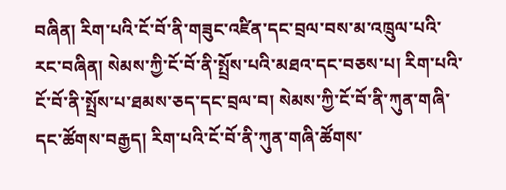བཞིན། རིག་པའི་ངོ་བོ་ནི་གཟུང་འཛིན་དང་བྲལ་བས་མ་འཁྲུལ་པའི་རང་བཞིན། སེམས་ཀྱི་ངོ་བོ་ནི་སྤྲོས་པའི་མཐའ་དང་བཅས་པ། རིག་པའི་ངོ་བོ་ནི་སྤྲོས་པ་ཐམས་ཅད་དང་བྲལ་བ། སེམས་ཀྱི་ངོ་བོ་ནི་ཀུན་གཞི་དང་ཚོགས་བརྒྱད། རིག་པའི་ངོ་བོ་ནི་ཀུན་གཞི་ཚོགས་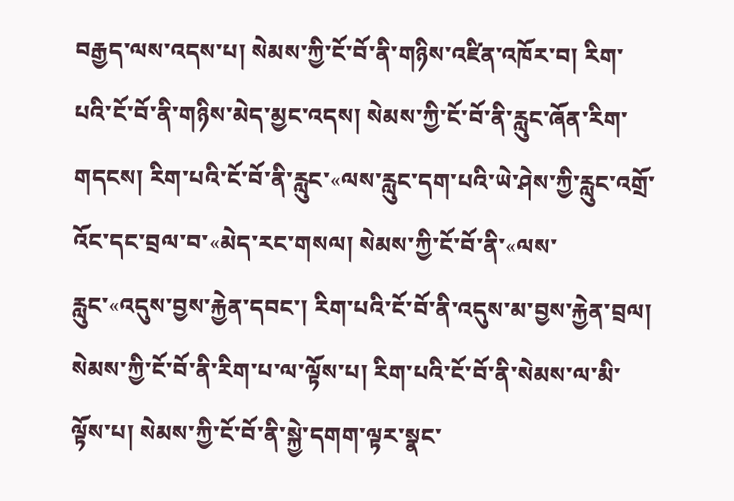བརྒྱད་ལས་འདས་པ། སེམས་ཀྱི་ངོ་བོ་ནི་གཉིས་འཛིན་འཁོར་བ། རིག་པའི་ངོ་བོ་ནི་གཉིས་མེད་མྱང་འདས། སེམས་ཀྱི་ངོ་བོ་ནི་རླུང་ཞོན་རིག་གདངས། རིག་པའི་ངོ་བོ་ནི་རླུང་«ལས་རླུང་དག་པའི་ཡེ་ཤེས་ཀྱི་རླུང་འགྲོ་འོང་དང་བྲལ་བ་«མེད་རང་གསལ། སེམས་ཀྱི་ངོ་བོ་ནི་«ལས་རླུང་«འདུས་བྱས་རྐྱེན་དབང་། རིག་པའི་ངོ་བོ་ནི་འདུས་མ་བྱས་རྐྱེན་བྲལ། སེམས་ཀྱི་ངོ་བོ་ནི་རིག་པ་ལ་ལྟོས་པ། རིག་པའི་ངོ་བོ་ནི་སེམས་ལ་མི་ལྟོས་པ། སེམས་ཀྱི་ངོ་བོ་ནི་སྐྱེ་དགག་ལྟར་སྣང་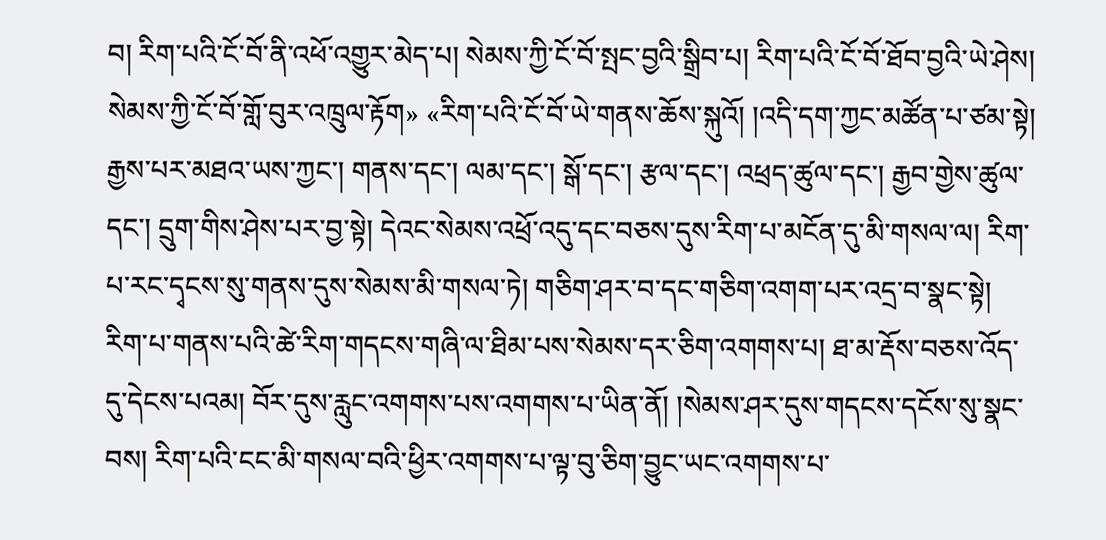བ། རིག་པའི་ངོ་བོ་ནི་འཕོ་འགྱུར་མེད་པ། སེམས་ཀྱི་ངོ་བོ་སྤང་བྱའི་སྒྲིབ་པ། རིག་པའི་ངོ་བོ་ཐོབ་བྱའི་ཡེ་ཤེས། སེམས་ཀྱི་ངོ་བོ་གློ་བུར་འཁྲུལ་རྟོག» «རིག་པའི་ངོ་བོ་ཡེ་གནས་ཆོས་སྐུའོ། །འདི་དག་ཀྱང་མཚོན་པ་ཙམ་སྟེ། རྒྱས་པར་མཐའ་ཡས་ཀྱང་། གནས་དང་། ལམ་དང་། སྒོ་དང་། རྩལ་དང་། འཕྲད་ཚུལ་དང་། རྒྱབ་གྱེས་ཚུལ་དང་། དྲུག་གིས་ཤེས་པར་བྱ་སྟེ། དེའང་སེམས་འཕྲོ་འདུ་དང་བཅས་དུས་རིག་པ་མངོན་དུ་མི་གསལ་ལ། རིག་པ་རང་དྭངས་སུ་གནས་དུས་སེམས་མི་གསལ་ཏེ། གཅིག་ཤར་བ་དང་གཅིག་འགག་པར་འདྲ་བ་སྣང་སྟེ། རིག་པ་གནས་པའི་ཚེ་རིག་གདངས་གཞི་ལ་ཐིམ་པས་སེམས་དར་ཅིག་འགགས་པ། ཐ་མ་རྡོས་བཅས་འོད་དུ་དེངས་པའམ། བོར་དུས་རླུང་འགགས་པས་འགགས་པ་ཡིན་ནོ། །སེམས་ཤར་དུས་གདངས་དངོས་སུ་སྣང་བས། རིག་པའི་ངང་མི་གསལ་བའི་ཕྱིར་འགགས་པ་ལྟ་བུ་ཅིག་བྱུང་ཡང་འགགས་པ་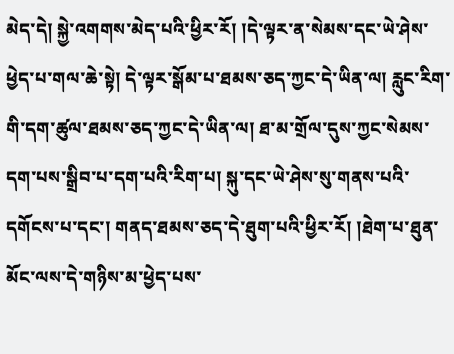མེད་དེ། སྐྱེ་འགགས་མེད་པའི་ཕྱིར་རོ། །དེ་ལྟར་ན་སེམས་དང་ཡེ་ཤེས་ཕྱེད་པ་གལ་ཆེ་སྟེ། དེ་ལྟར་སྒོམ་པ་ཐམས་ཅད་ཀྱང་དེ་ཡིན་ལ། རླུང་རིག་གི་དག་ཚུལ་ཐམས་ཅད་ཀྱང་དེ་ཡིན་ལ། ཐ་མ་གྲོལ་དུས་ཀྱང་སེམས་དག་པས་སྒྲིབ་པ་དག་པའི་རིག་པ། སྐུ་དང་ཡེ་ཤེས་སུ་གནས་པའི་དགོངས་པ་དང་། གནད་ཐམས་ཅད་དེ་ཐུག་པའི་ཕྱིར་རོ། །ཐེག་པ་ཐུན་མོང་ལས་དེ་གཉིས་མ་ཕྱེད་པས་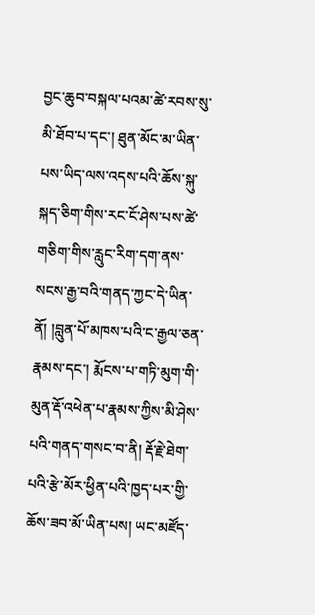བྱང་ཆུབ་བསྐལ་པའམ་ཚེ་རབས་སུ་མི་ཐོབ་པ་དང་། ཐུན་མོང་མ་ཡིན་པས་ཡིད་ལས་འདས་པའི་ཆོས་སྐུ་སྐད་ཅིག་གིས་རང་ངོ་ཤེས་པས་ཚེ་གཅིག་གིས་རླུང་རིག་དག་ནས་སངས་རྒྱ་བའི་གནད་ཀྱང་དེ་ཡིན་ནོ། །བླུན་པོ་མཁས་པའི་ང་རྒྱལ་ཅན་རྣམས་དང་། རྨོངས་པ་གཏི་མུག་གི་མུན་རྡོ་འཕེན་པ་རྣམས་ཀྱིས་མི་ཤེས་པའི་གནད་གསང་བ་ནི། རྡོ་རྗེ་ཐེག་པའི་རྩེ་མོར་ཕྱིན་པའི་ཁྱད་པར་གྱི་ཆོས་ཟབ་མོ་ཡིན་པས། ཡང་མཛོད་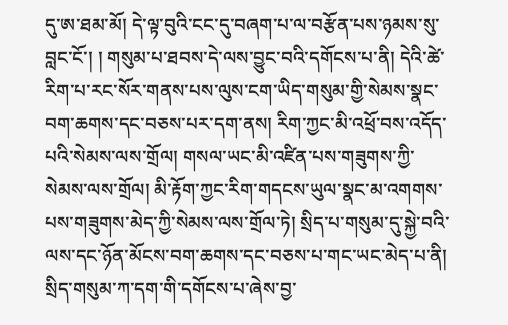དུ་ཨ་ཐམ་མོ། དེ་ལྟ་བུའི་ངང་དུ་བཞག་པ་ལ་བརྩོན་པས་ཉམས་སུ་བླང་ངོ་། ། གསུམ་པ་ཐབས་དེ་ལས་བྱུང་བའི་དགོངས་པ་ནི། དེའི་ཚེ་རིག་པ་རང་སོར་གནས་པས་ལུས་ངག་ཡིད་གསུམ་གྱི་སེམས་སྣང་བག་ཆགས་དང་བཅས་པར་དག་ནས། རིག་ཀྱང་མི་འཕྲོ་བས་འདོད་པའི་སེམས་ལས་གྲོལ། གསལ་ཡང་མི་འཛིན་པས་གཟུགས་ཀྱི་སེམས་ལས་གྲོལ། མི་རྟོག་ཀྱང་རིག་གདངས་ཡུལ་སྣང་མ་འགགས་པས་གཟུགས་མེད་ཀྱི་སེམས་ལས་གྲོལ་ཏེ། སྲིད་པ་གསུམ་དུ་སྐྱེ་བའི་ལས་དང་ཉོན་མོངས་བག་ཆགས་དང་བཅས་པ་གང་ཡང་མེད་པ་ནི། སྲིད་གསུམ་ཀ་དག་གི་དགོངས་པ་ཞེས་བྱ་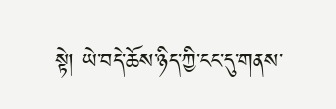སྟེ། ཡེ་བདེ་ཆོས་ཉིད་ཀྱི་ངང་དུ་གནས་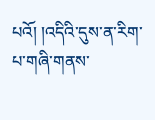པའོ། །འདིའི་དུས་ན་རིག་པ་གཞི་གནས་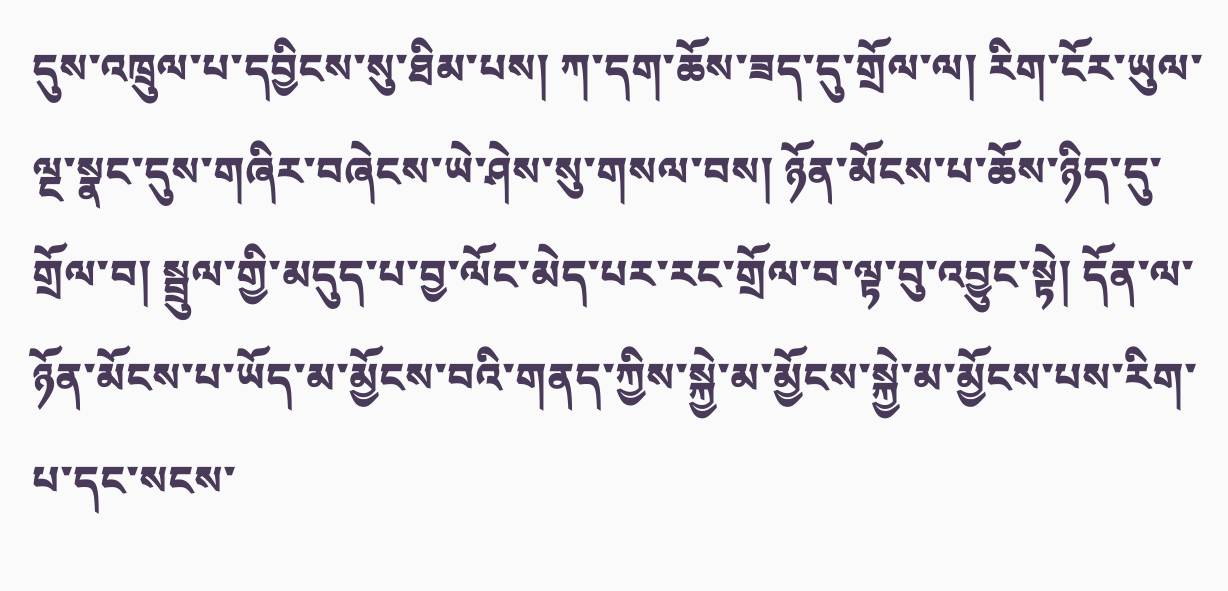དུས་འཁྲུལ་པ་དབྱིངས་སུ་ཐིམ་པས། ཀ་དག་ཆོས་ཟད་དུ་གྲོལ་ལ། རིག་ངོར་ཡུལ་ལྔ་སྣང་དུས་གཞིར་བཞེངས་ཡེ་ཤེས་སུ་གསལ་བས། ཉོན་མོངས་པ་ཆོས་ཉིད་དུ་གྲོལ་བ། སྦྲུལ་གྱི་མདུད་པ་བྱ་ལོང་མེད་པར་རང་གྲོལ་བ་ལྟ་བུ་འབྱུང་སྟེ། དོན་ལ་ཉོན་མོངས་པ་ཡོད་མ་མྱོངས་བའི་གནད་ཀྱིས་སྐྱེ་མ་མྱོངས་སྐྱེ་མ་མྱོངས་པས་རིག་པ་དང་སངས་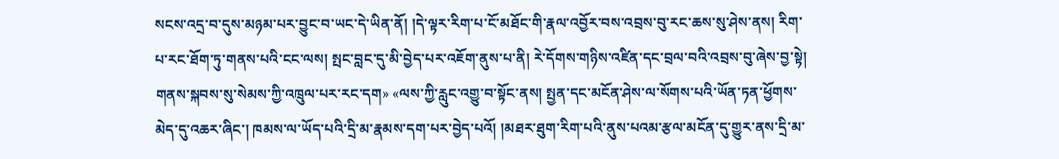སངས་འདྲ་བ་དུས་མཉམ་པར་བྱུང་བ་ཡང་དེ་ཡིན་ནོ། །དེ་ལྟར་རིག་པ་ངོ་མཐོང་གི་རྣལ་འབྱོར་བས་འབྲས་བུ་རང་ཆས་སུ་ཤེས་ནས། རིག་པ་རང་ཐོག་ཏུ་གནས་པའི་ངང་ལས། སྤང་བླང་དུ་མི་བྱེད་པར་འཇོག་ནུས་པ་ནི། རེ་དོགས་གཉིས་འཛིན་དང་བྲལ་བའི་འབྲས་བུ་ཞེས་བྱ་སྟེ། གནས་སྐབས་སུ་སེམས་ཀྱི་འཁྲུལ་པར་རང་དག» «ལས་ཀྱི་རླུང་འགྱུ་བ་སྟོང་ནས། སྤྱན་དང་མངོན་ཤེས་ལ་སོགས་པའི་ཡོན་ཏན་ཕྱོགས་མེད་དུ་འཆར་ཞིང་། ཁམས་ལ་ཡོད་པའི་དྲི་མ་རྣམས་དག་པར་བྱེད་པའོ། །མཐར་ཐུག་རིག་པའི་ནུས་པའམ་རྩལ་མངོན་དུ་གྱུར་ནས་དྲི་མ་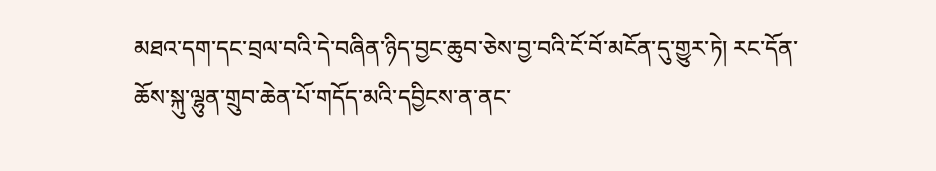མཐའ་དག་དང་བྲལ་བའི་དེ་བཞིན་ཉིད་བྱང་ཆུབ་ཅེས་བྱ་བའི་ངོ་བོ་མངོན་དུ་གྱུར་ཏེ། རང་དོན་ཆོས་སྐུ་ལྷུན་གྲུབ་ཆེན་པོ་གདོད་མའི་དབྱིངས་ན་ནང་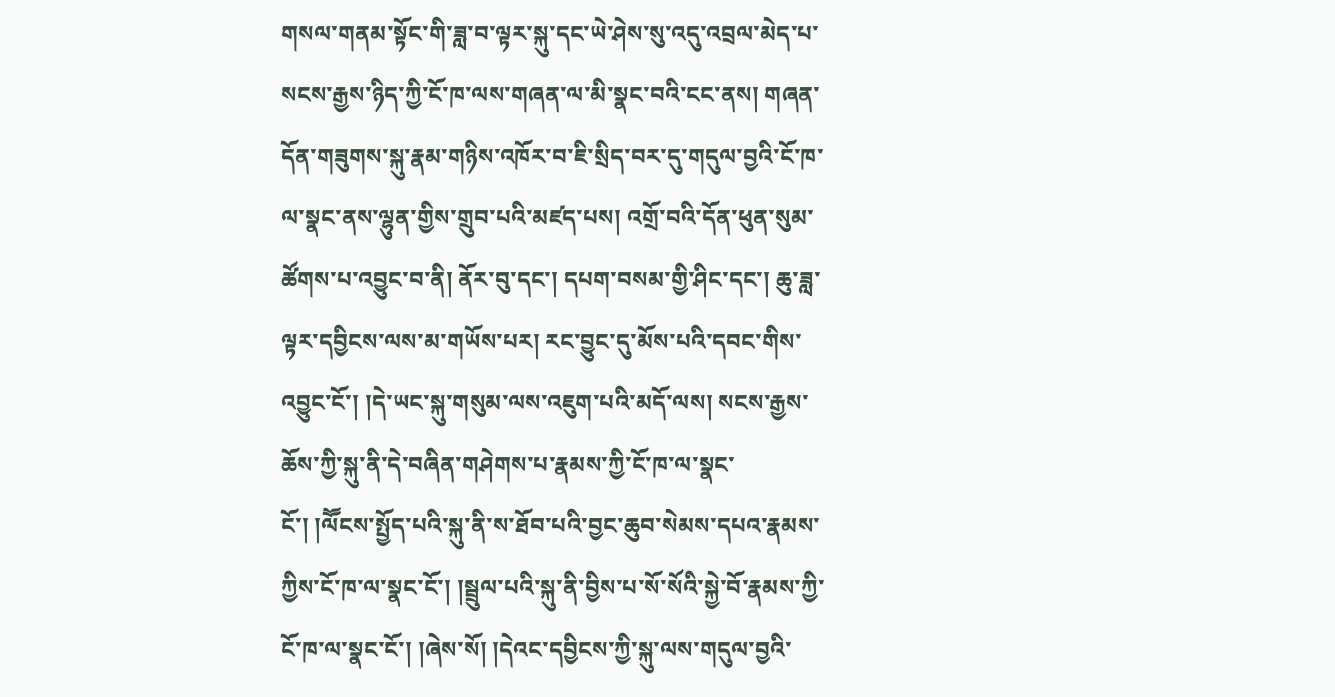གསལ་གནམ་སྟོང་གི་ཟླ་བ་ལྟར་སྐུ་དང་ཡེ་ཤེས་སུ་འདུ་འབྲལ་མེད་པ་སངས་རྒྱས་ཉིད་ཀྱི་ངོ་ཁ་ལས་གཞན་ལ་མི་སྣང་བའི་ངང་ནས། གཞན་དོན་གཟུགས་སྐུ་རྣམ་གཉིས་འཁོར་བ་ཇི་སྲིད་བར་དུ་གདུལ་བྱའི་ངོ་ཁ་ལ་སྣང་ནས་ལྷུན་གྱིས་གྲུབ་པའི་མཛད་པས། འགྲོ་བའི་དོན་ཕུན་སུམ་ཚོགས་པ་འབྱུང་བ་ནི། ནོར་བུ་དང་། དཔག་བསམ་གྱི་ཤིང་དང་། ཆུ་ཟླ་ལྟར་དབྱིངས་ལས་མ་གཡོས་པར། རང་བྱུང་དུ་མོས་པའི་དབང་གིས་འབྱུང་ངོ་། །དེ་ཡང་སྐུ་གསུམ་ལས་འཇུག་པའི་མདོ་ལས། སངས་རྒྱས་ཆོས་ཀྱི་སྐུ་ནི་དེ་བཞིན་གཤེགས་པ་རྣམས་ཀྱི་ངོ་ཁ་ལ་སྣང་ངོ་། །ལཽངས་སྤྱོད་པའི་སྐུ་ནི་ས་ཐོབ་པའི་བྱང་ཆུབ་སེམས་དཔའ་རྣམས་ཀྱིས་ངོ་ཁ་ལ་སྣང་ངོ་། །སྦྲུལ་པའི་སྐུ་ནི་བྱིས་པ་སོ་སོའི་སྐྱེ་བོ་རྣམས་ཀྱི་ངོ་ཁ་ལ་སྣང་ངོ་། །ཞེས་སོ། །དེའང་དབྱིངས་ཀྱི་སྐུ་ལས་གདུལ་བྱའི་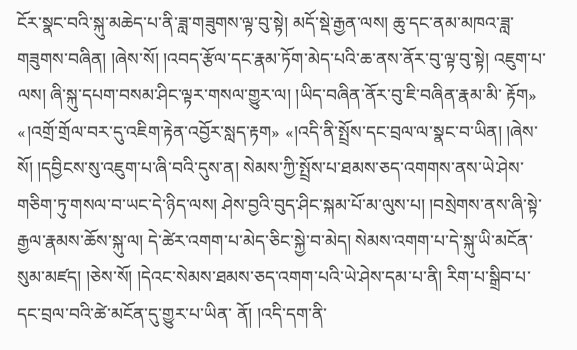ངོར་སྣང་བའི་སྐུ་མཆེད་པ་ནི་ཟླ་གཟུགས་ལྟ་བུ་སྟེ། མདོ་སྡེ་རྒྱན་ལས། ཆུ་དང་ནམ་མཁའ་ཟླ་གཟུགས་བཞིན། །ཞེས་སོ། །འབད་རྩོལ་དང་རྣམ་ཏོག་མེད་པའི་ཆ་ནས་ནོར་བུ་ལྟ་བུ་སྟེ། འཇུག་པ་ལས། ཞི་སྐུ་དཔག་བསམ་ཤིང་ལྟར་གསལ་གྱུར་ལ། །ཡིད་བཞིན་ནོར་བུ་ཇི་བཞིན་རྣམ་མི་ རྟོག» «།འགྲོ་གྲོལ་བར་དུ་འཇིག་རྟེན་འབྱོར་སླད་རྟག» «།འདི་ནི་སྤྲོས་དང་བྲལ་ལ་སྣང་བ་ཡིན། །ཞེས་སོ། །དབྱིངས་སུ་འཇུག་པ་ཞི་བའི་དུས་ན། སེམས་ཀྱི་སྤྲོས་པ་ཐམས་ཅད་འགགས་ནས་ཡེ་ཤེས་གཅིག་ཏུ་གསལ་བ་ཡང་དེ་ཉིད་ལས། ཤེས་བྱའི་བུད་ཤིང་སྐམ་པོ་མ་ལུས་པ། །བསྲེགས་ནས་ཞི་སྟེ་རྒྱལ་རྣམས་ཆོས་སྐུ་ལ། དེ་ཚེར་འགག་པ་མེད་ཅིང་སྐྱེ་བ་མེད། སེམས་འགག་པ་དེ་སྐུ་ཡི་མངོན་སུམ་མཛད། །ཅེས་སོ། །དེའང་སེམས་ཐམས་ཅད་འགག་པའི་ཡེ་ཤེས་དམ་པ་ནི། རིག་པ་སྒྲིབ་པ་དང་བྲལ་བའི་ཚེ་མངོན་དུ་གྱུར་པ་ཡིན་ ནོ། །འདི་དག་ནི་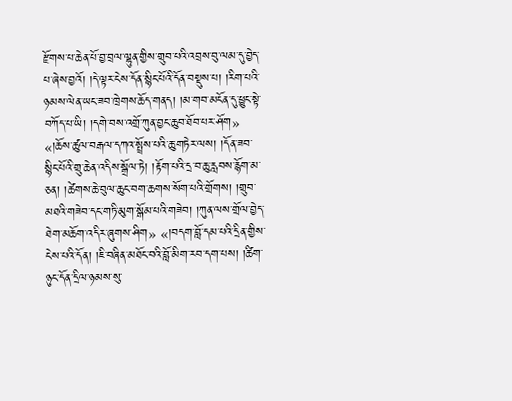རྫོགས་པ་ཆེན་པོ་བྱ་བྲལ་ལྷུན་གྱིས་གྲུབ་པའི་འབྲས་བུ་ལམ་དུ་བྱེད་པ་ཞེས་བྱའོ། །དེ་ལྟར་ངེས་དོན་སྙིང་པོའི་དོན་བསྡུས་པ། །རིག་པའི་ཉམས་ལེན་ཡང་ཟབ་ཁྲེགས་ཆོད་གནད། །མ་གབ་མངོན་དུ་ཕྱུང་སྟེ་བཀོད་པ་ཡི། །དགེ་བས་འགྲོ་ཀུན་བྱང་ཆུབ་ཐོབ་པར་ཤོག» «།ཆོས་ཚུལ་བརྒལ་དཀའ་སྤྲོས་པའི་ཆུ་གཏེར་ལས། །དོན་ཟབ་སྙིང་པོའི་གྲུ་ཆེན་འདིས་སྒྲོལ་ཏེ། །རྟོག་པའི་དྲ་བ་ཆུ་རླབས་རྙོག་མ་ཅན། །ཚེགས་ཆེ་བུལ་ཆུང་བག་ཆགས་སོག་པའི་གྲོགས། །གྲུབ་མཐའི་གཟེབ་དང་གཏི་མུག་སྒོམ་པའི་གཟེབ། །ཀུན་ལས་གྲོལ་བྱེད་ཐེག་མཆོག་འདིར་ཞུགས་ཤིག» «།བདག་བློ་དམ་པའི་དྲིན་གྱིས་ངེས་པའི་དོན། །ཇི་བཞིན་མཐོང་བའི་བློ་མིག་རབ་དག་པས། །ཚིག་ཉུང་དོན་དྲིལ་ཉམས་སུ་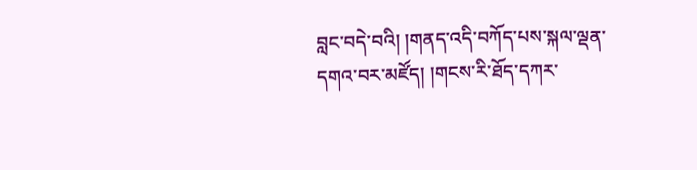བླང་བདེ་བའི། །གནད་འདི་བཀོད་པས་སྐལ་ལྡན་དགའ་བར་མཛོད། །གངས་རི་ཐོད་དཀར་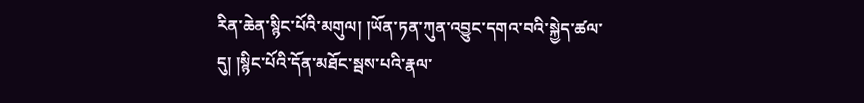རིན་ཆེན་སྙིང་པོའི་མགུལ། །ཡོན་ཏན་ཀུན་འབྱུང་དགའ་བའི་སྐྱེད་ཚལ་དུ། །སྙིང་པོའི་དོན་མཐོང་སྦས་པའི་རྣལ་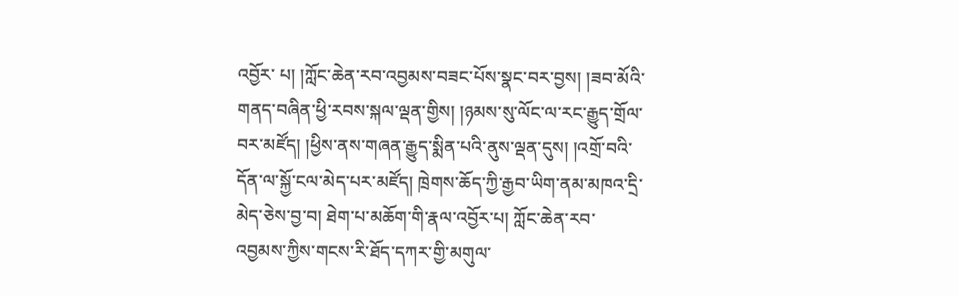འབྱོར་ པ། །ཀློང་ཆེན་རབ་འབྱམས་བཟང་པོས་སྣང་བར་བྱས། །ཟབ་མོའི་གནད་བཞིན་ཕྱི་རབས་སྐལ་ལྡན་གྱིས། །ཉམས་སུ་ལོང་ལ་རང་རྒྱུད་གྲོལ་བར་མཛོད། །ཕྱིས་ནས་གཞན་རྒྱུད་སྨིན་པའི་ནུས་ལྡན་དུས། །འགྲོ་བའི་དོན་ལ་སྐྱོ་ངལ་མེད་པར་མཛོད། ཁྲེགས་ཆོད་ཀྱི་རྒྱབ་ཡིག་ནམ་མཁའ་དྲི་མེད་ཅེས་བྱ་བ། ཐེག་པ་མཆོག་གི་རྣལ་འབྱོར་པ། ཀློང་ཆེན་རབ་འབྱམས་ཀྱིས་གངས་རི་ཐོད་དཀར་གྱི་མགུལ་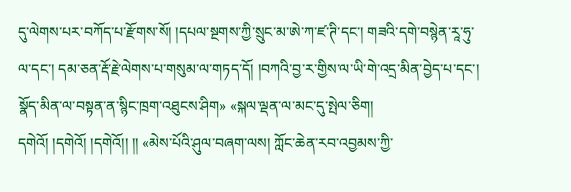དུ་ལེགས་པར་བཀོད་པ་རྫོགས་སོ། །དཔལ་སྔགས་ཀྱི་སྲུང་མ་ཨེ་ཀ་ཛ་ཊི་དང་། གཟའི་དགེ་བསྙེན་རཱ་ཧུ་ལ་དང་། དམ་ཅན་རྡོ་རྗེ་ལེགས་པ་གསུམ་ལ་གཏད་དོ། །བཀའི་བྱ་ར་གྱིས་ལ་ཡི་གེ་འདྲ་མིན་བྱེད་པ་དང་། སྣོད་མིན་ལ་བསྟན་ན་སྙིང་ཁྲག་འཐུངས་ཤིག» «སྐལ་ལྡན་ལ་མང་དུ་སྤེལ་ཅིག། དགེའོ། །དགེའོ། །དགེའོ།། །། «མེས་པོའི་ཤུལ་བཞག་ལས། ཀློང་ཆེན་རབ་འབྱམས་ཀྱི་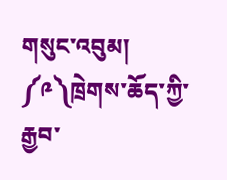གསུང་འབུམ། ༼༩༽ཁྲེགས་ཆོད་ཀྱི་རྒྱབ་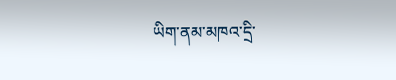ཡིག་ནམ་མཁའ་དྲི་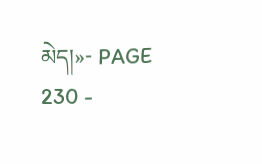མེད།»- PAGE 230 -